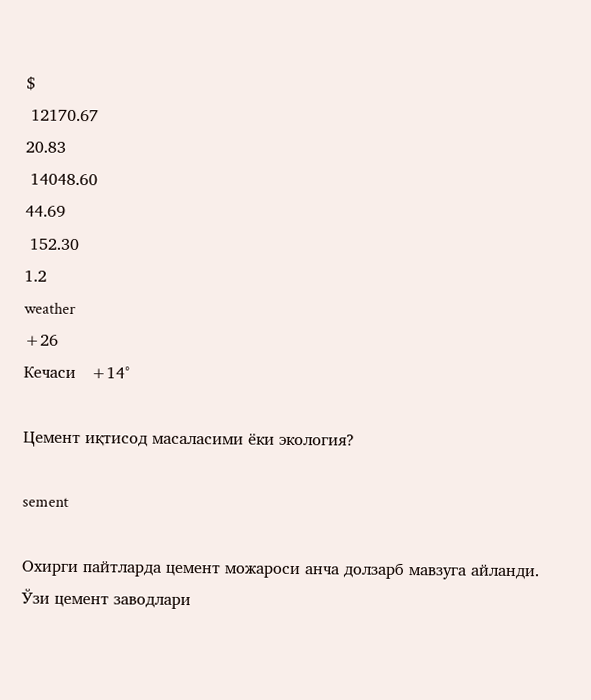$
 12170.67
20.83
 14048.60
44.69
 152.30
1.2
weather
+26
Кечаси   +14°

Цемент иқтисод масаласими ёки экология?

sement

Охирги пайтларда цемент можароси анча долзарб мавзуга айланди. Ўзи цемент заводлари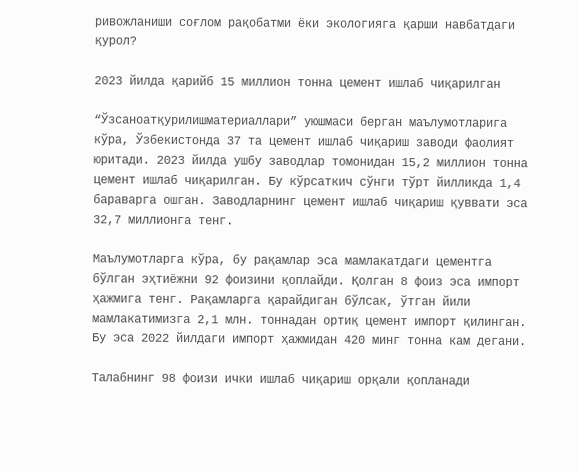ривожланиши соғлом рақобатми ёки экологияга қарши навбатдаги қурол?

2023 йилда қарийб 15 миллион тонна цемент ишлаб чиқарилган

“Ўзсаноатқурилишматериаллари” уюшмаси берган маълумотларига кўра, Ўзбекистонда 37 та цемент ишлаб чиқариш заводи фаолият юритади. 2023 йилда ушбу заводлар томонидан 15,2 миллион тонна цемент ишлаб чиқарилган. Бу кўрсаткич сўнги тўрт йилликда 1,4 бараварга ошган. Заводларнинг цемент ишлаб чиқариш қуввати эса 32,7 миллионга тенг.

Маълумотларга кўра, бу рақамлар эса мамлакатдаги цементга бўлган эҳтиёжни 92 фоизини қоплайди. Қолган 8 фоиз эса импорт ҳажмига тенг. Рақамларга қарайдиган бўлсак, ўтган йили мамлакатимизга 2,1 млн. тоннадан ортиқ цемент импорт қилинган. Бу эса 2022 йилдаги импорт ҳажмидан 420 минг тонна кам дегани.

Талабнинг 98 фоизи ички ишлаб чиқариш орқали қопланади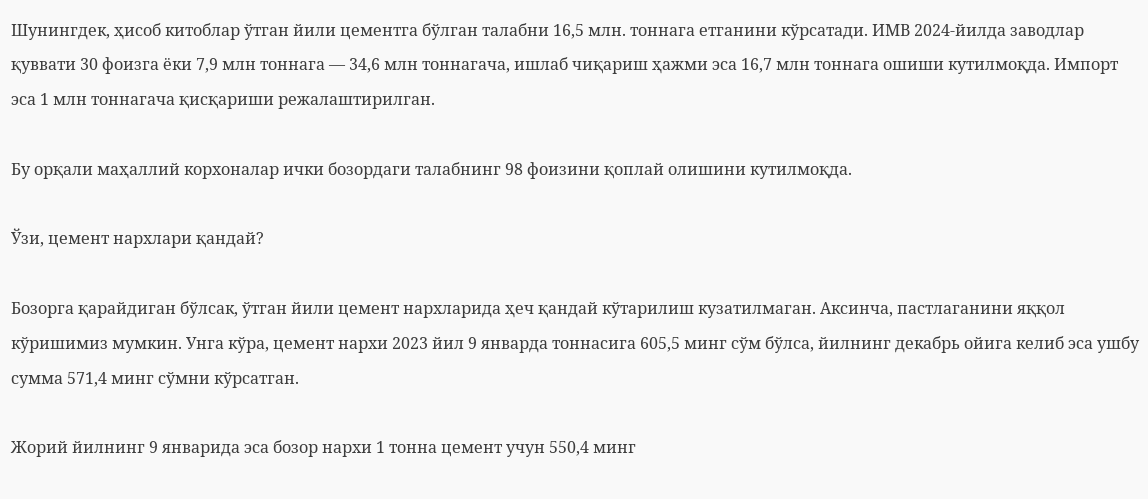Шунингдек, ҳисоб китоблар ўтган йили цементга бўлган талабни 16,5 млн. тоннага етганини кўрсатади. ИМВ 2024-йилда заводлар қуввати 30 фоизга ёки 7,9 млн тоннага — 34,6 млн тоннагача, ишлаб чиқариш ҳажми эса 16,7 млн тоннага ошиши кутилмоқда. Импорт эса 1 млн тоннагача қисқариши режалаштирилган.

Бу орқали маҳаллий корхоналар ички бозордаги талабнинг 98 фоизини қоплай олишини кутилмоқда.

Ўзи, цемент нархлари қандай?

Бозорга қарайдиган бўлсак, ўтган йили цемент нархларида ҳеч қандай кўтарилиш кузатилмаган. Аксинча, пастлаганини яққол кўришимиз мумкин. Унга кўра, цемент нархи 2023 йил 9 январда тоннасига 605,5 минг сўм бўлса, йилнинг декабрь ойига келиб эса ушбу сумма 571,4 минг сўмни кўрсатган.

Жорий йилнинг 9 январида эса бозор нархи 1 тонна цемент учун 550,4 минг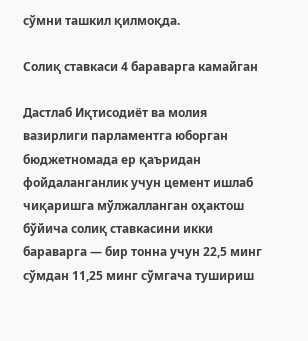сўмни ташкил қилмоқда.

Солиқ ставкаси 4 бараварга камайган

Дастлаб Иқтисодиёт ва молия вазирлиги парламентга юборган бюджетномада ер қаъридан фойдаланганлик учун цемент ишлаб чиқаришга мўлжалланган оҳактош бўйича солиқ ставкасини икки бараварга — бир тонна учун 22,5 минг сўмдан 11,25 минг сўмгача тушириш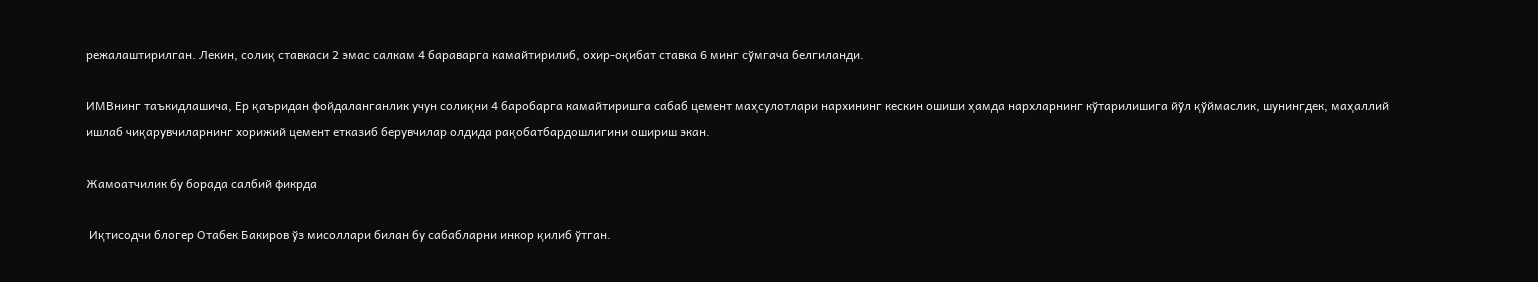режалаштирилган. Лекин, солиқ ставкаси 2 эмас салкам 4 бараварга камайтирилиб, охир-оқибат ставка 6 минг сўмгача белгиланди.

ИМВнинг таъкидлашича, Ер қаъридан фойдаланганлик учун солиқни 4 баробарга камайтиришга сабаб цемент маҳсулотлари нархининг кескин ошиши ҳамда нархларнинг кўтарилишига йўл қўймаслик, шунингдек, маҳаллий ишлаб чиқарувчиларнинг хорижий цемент етказиб берувчилар олдида рақобатбардошлигини ошириш экан.

Жамоатчилик бу борада салбий фикрда

 Иқтисодчи блогер Отабек Бакиров ўз мисоллари билан бу сабабларни инкор қилиб ўтган.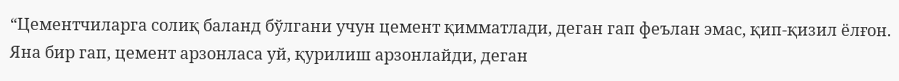“Цементчиларга солиқ баланд бўлгани учун цемент қимматлади, деган гап феълан эмас, қип-қизил ёлғон. Яна бир гап, цемент арзонласа уй, қурилиш арзонлайди, деган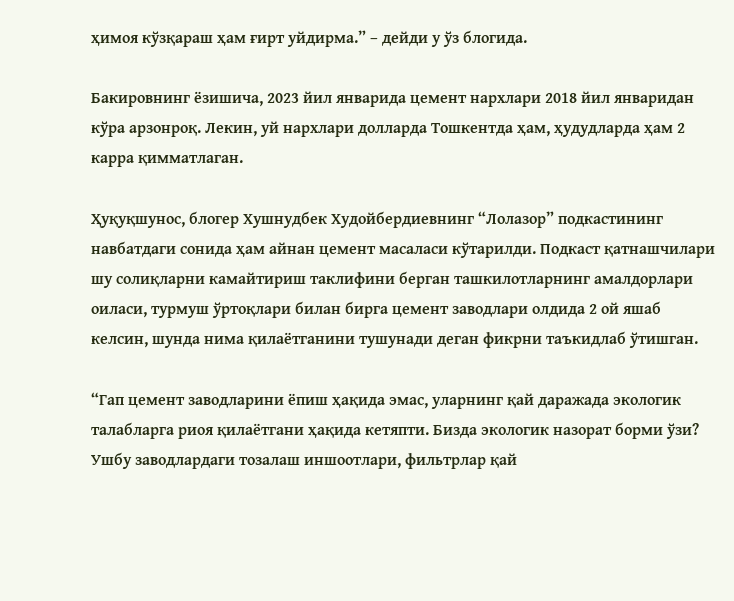ҳимоя кўзқараш ҳам ғирт уйдирма.” – дейди у ўз блогида.

Бакировнинг ёзишича, 2023 йил январида цемент нархлари 2018 йил январидан кўра арзонроқ. Лекин, уй нархлари долларда Тошкентда ҳам, ҳудудларда ҳам 2 карра қимматлаган.

Ҳуқуқшунос, блогер Хушнудбек Худойбердиевнинг “Лолазор” подкастининг навбатдаги сонида ҳам айнан цемент масаласи кўтарилди. Подкаст қатнашчилари шу солиқларни камайтириш таклифини берган ташкилотларнинг амалдорлари оиласи, турмуш ўртоқлари билан бирга цемент заводлари олдида 2 ой яшаб келсин, шунда нима қилаётганини тушунади деган фикрни таъкидлаб ўтишган.

“Гап цемент заводларини ёпиш ҳақида эмас, уларнинг қай даражада экологик талабларга риоя қилаётгани ҳақида кетяпти. Бизда экологик назорат борми ўзи? Ушбу заводлардаги тозалаш иншоотлари, фильтрлар қай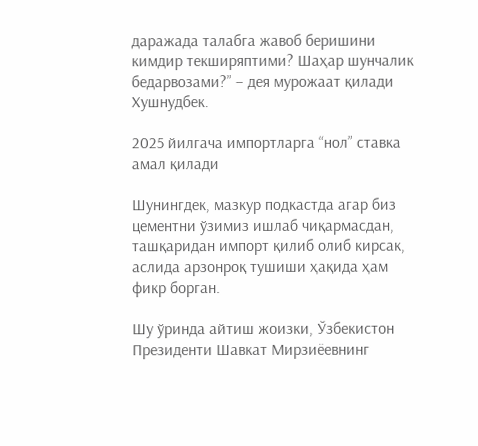даражада талабга жавоб беришини кимдир текширяптими? Шаҳар шунчалик бедарвозами?” – дея мурожаат қилади Хушнудбек.

2025 йилгача импортларга “нол” ставка амал қилади

Шунингдек, мазкур подкастда агар биз цементни ўзимиз ишлаб чиқармасдан, ташқаридан импорт қилиб олиб кирсак, аслида арзонроқ тушиши ҳақида ҳам фикр борган.

Шу ўринда айтиш жоизки, Ўзбекистон Президенти Шавкат Мирзиёевнинг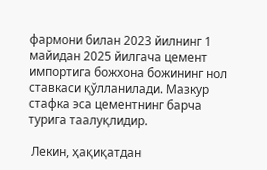фармони билан 2023 йилнинг 1 майидан 2025 йилгача цемент импортига божхона божининг нол ставкаси қўлланилади. Мазкур стафка эса цементнинг барча турига таалуқлидир.

 Лекин, ҳақиқатдан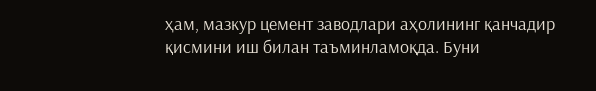ҳам, мазкур цемент заводлари аҳолининг қанчадир қисмини иш билан таъминламоқда. Буни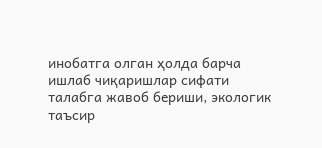инобатга олган ҳолда барча ишлаб чиқаришлар сифати талабга жавоб бериши, экологик таъсир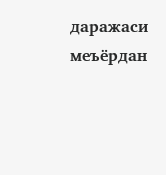даражаси меъёрдан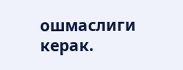ошмаслиги керак.